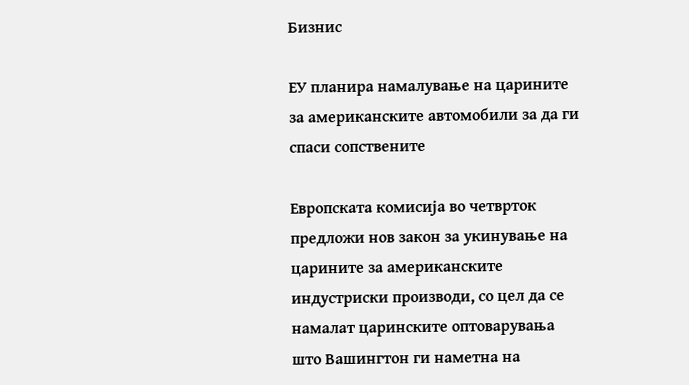Бизнис

ЕУ планира намалување на царините за американските автомобили за да ги спаси сопствените

Европската комисија во четврток предложи нов закон за укинување на царините за американските индустриски производи, со цел да се намалат царинските оптоварувања што Вашингтон ги наметна на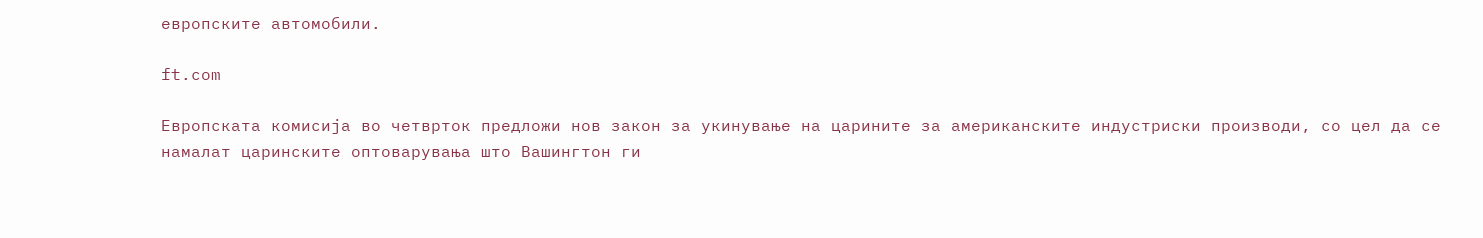европските автомобили.

ft.com

Европската комисија во четврток предложи нов закон за укинување на царините за американските индустриски производи, со цел да се намалат царинските оптоварувања што Вашингтон ги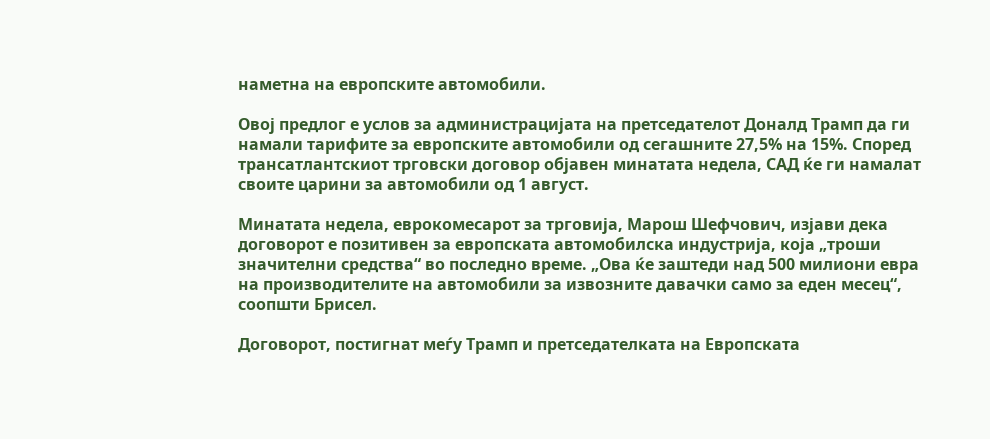наметна на европските автомобили.

Овој предлог е услов за администрацијата на претседателот Доналд Трамп да ги намали тарифите за европските автомобили од сегашните 27,5% на 15%. Според трансатлантскиот трговски договор објавен минатата недела, САД ќе ги намалат своите царини за автомобили од 1 август.

Минатата недела, еврокомесарот за трговија, Марош Шефчович, изјави дека договорот е позитивен за европската автомобилска индустрија, која „троши значителни средства“ во последно време. „Ова ќе заштеди над 500 милиони евра на производителите на автомобили за извозните давачки само за еден месец“, соопшти Брисел.

Договорот, постигнат меѓу Трамп и претседателката на Европската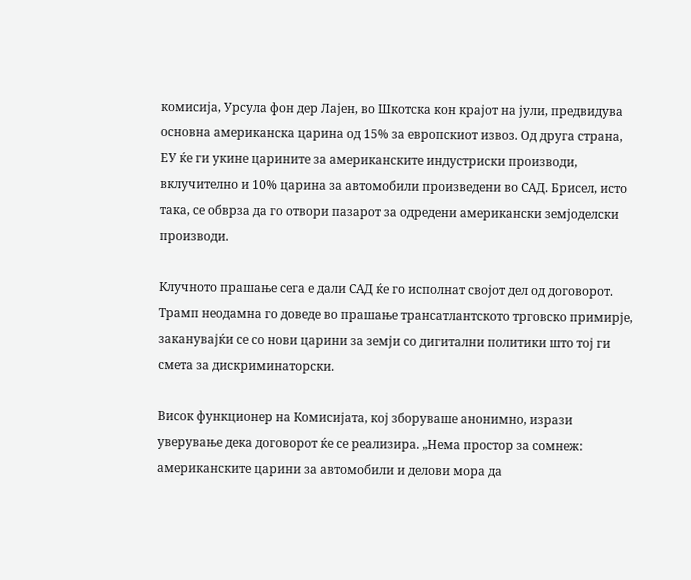комисија, Урсула фон дер Лајен, во Шкотска кон крајот на јули, предвидува основна американска царина од 15% за европскиот извоз. Од друга страна, ЕУ ќе ги укине царините за американските индустриски производи, вклучително и 10% царина за автомобили произведени во САД. Брисел, исто така, се обврза да го отвори пазарот за одредени американски земјоделски производи.

Клучното прашање сега е дали САД ќе го исполнат својот дел од договорот. Трамп неодамна го доведе во прашање трансатлантското трговско примирје, заканувајќи се со нови царини за земји со дигитални политики што тој ги смета за дискриминаторски.

Висок функционер на Комисијата, кој зборуваше анонимно, изрази уверување дека договорот ќе се реализира. „Нема простор за сомнеж: американските царини за автомобили и делови мора да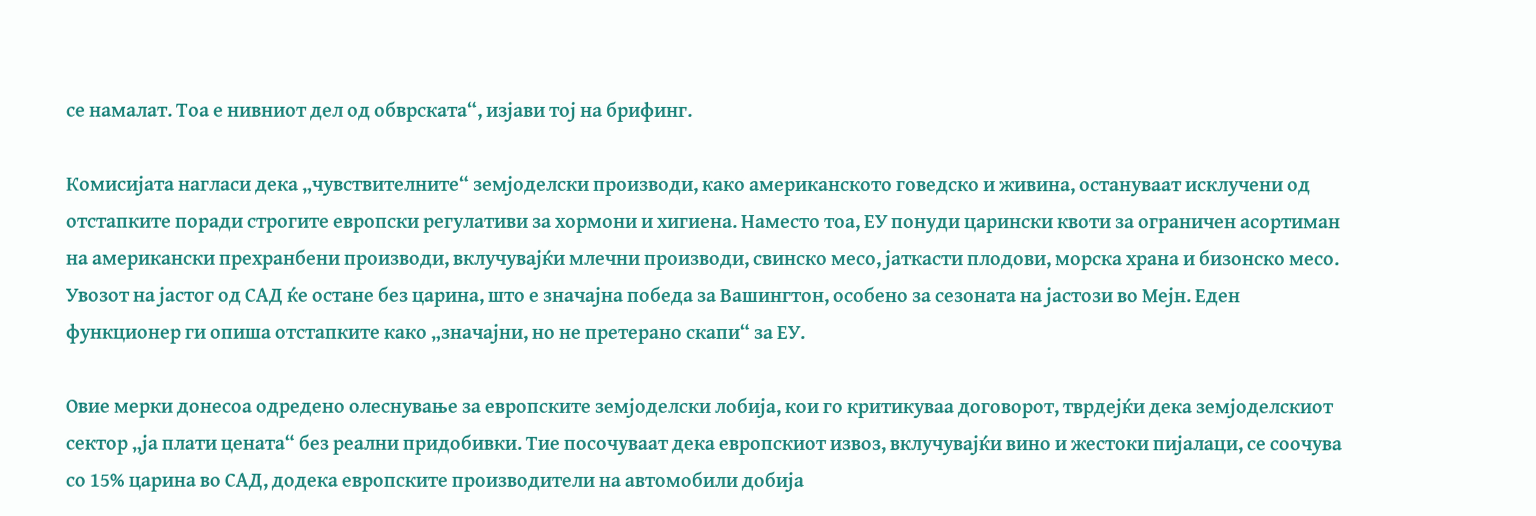се намалат. Тоа е нивниот дел од обврската“, изјави тој на брифинг.

Комисијата нагласи дека „чувствителните“ земјоделски производи, како американското говедско и живина, остануваат исклучени од отстапките поради строгите европски регулативи за хормони и хигиена. Наместо тоа, ЕУ понуди царински квоти за ограничен асортиман на американски прехранбени производи, вклучувајќи млечни производи, свинско месо, јаткасти плодови, морска храна и бизонско месо. Увозот на јастог од САД ќе остане без царина, што е значајна победа за Вашингтон, особено за сезоната на јастози во Мејн. Еден функционер ги опиша отстапките како „значајни, но не претерано скапи“ за ЕУ.

Овие мерки донесоа одредено олеснување за европските земјоделски лобија, кои го критикуваа договорот, тврдејќи дека земјоделскиот сектор „ја плати цената“ без реални придобивки. Тие посочуваат дека европскиот извоз, вклучувајќи вино и жестоки пијалаци, се соочува со 15% царина во САД, додека европските производители на автомобили добија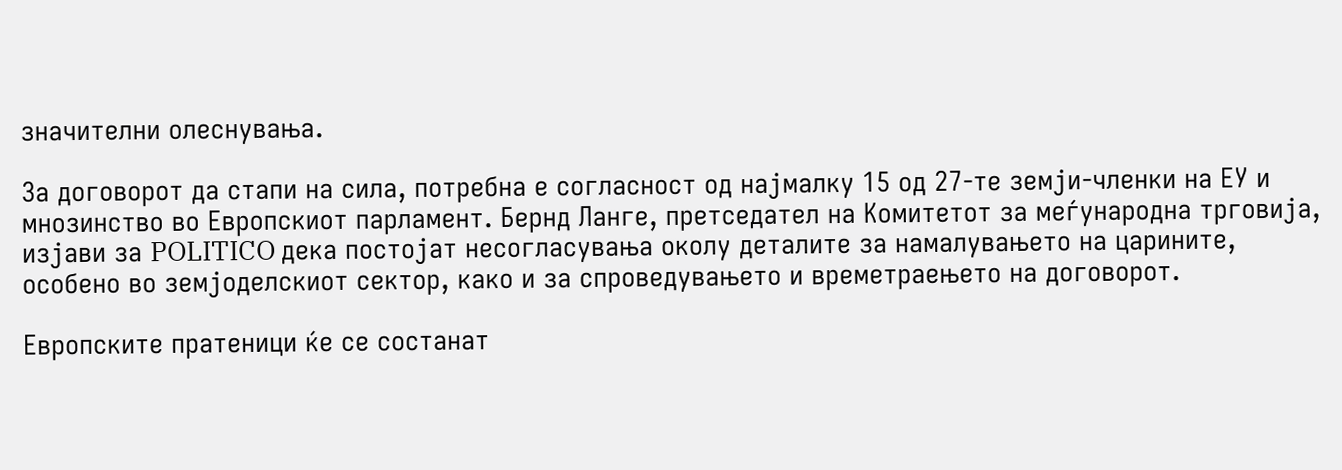значителни олеснувања.

За договорот да стапи на сила, потребна е согласност од најмалку 15 од 27-те земји-членки на ЕУ и мнозинство во Европскиот парламент. Бернд Ланге, претседател на Комитетот за меѓународна трговија, изјави за POLITICO дека постојат несогласувања околу деталите за намалувањето на царините, особено во земјоделскиот сектор, како и за спроведувањето и времетраењето на договорот.

Европските пратеници ќе се состанат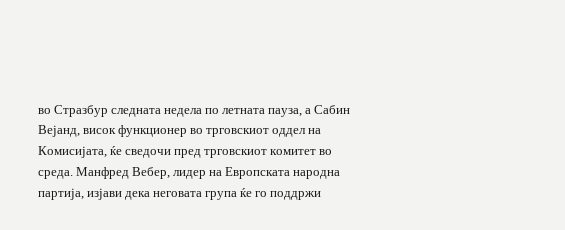во Стразбур следната недела по летната пауза, а Сабин Вејанд, висок функционер во трговскиот оддел на Комисијата, ќе сведочи пред трговскиот комитет во среда. Манфред Вебер, лидер на Европската народна партија, изјави дека неговата група ќе го поддржи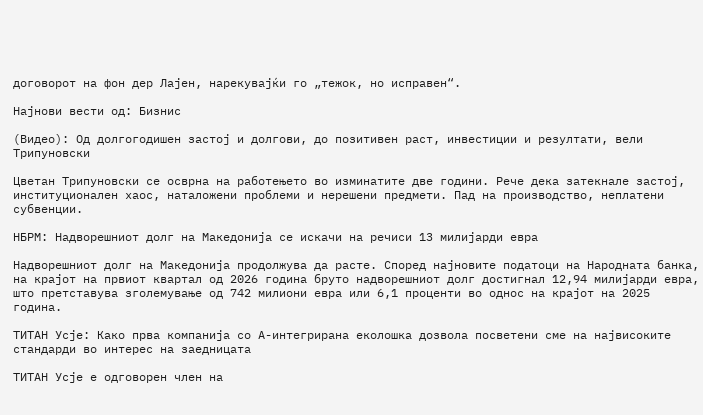договорот на фон дер Лајен, нарекувајќи го „тежок, но исправен“.

Најнови вести од: Бизнис

(Видео): Од долгогодишен застој и долгови, до позитивен раст, инвестиции и резултати, вели Трипуновски

Цветан Трипуновски се осврна на работењето во изминатите две години. Рече дека затекнале застој, институционален хаос, наталожени проблеми и нерешени предмети. Пад на производство, неплатени субвенции.

НБРМ: Надворешниот долг на Македонија се искачи на речиси 13 милијарди евра

Надворешниот долг на Македонија продолжува да расте. Според најновите податоци на Народната банка, на крајот на првиот квартал од 2026 година бруто надворешниот долг достигнал 12,94 милијарди евра, што претставува зголемување од 742 милиони евра или 6,1 проценти во однос на крајот на 2025 година.

ТИТАН Усје: Како прва компанија со А-интегрирана еколошка дозвола посветени сме на највисоките стандарди во интерес на заедницата

ТИТАН Усје е одговорен член на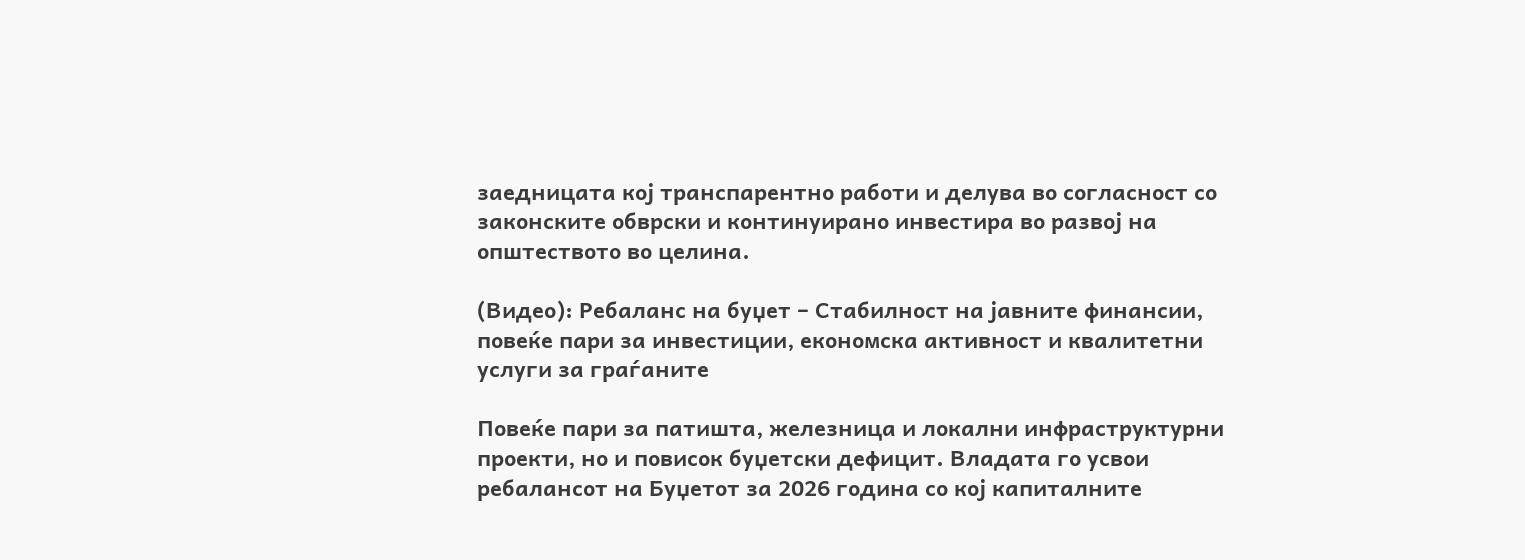заедницата кој транспарентно работи и делува во согласност со законските обврски и континуирано инвестира во развој на општеството во целина.

(Видео): Ребаланс на буџет – Стабилност на јавните финансии, повеќе пари за инвестиции, економска активност и квалитетни услуги за граѓаните

Повеќе пари за патишта, железница и локални инфраструктурни проекти, но и повисок буџетски дефицит. Владата го усвои ребалансот на Буџетот за 2026 година со кој капиталните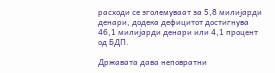расходи се зголемуваат за 5,8 милијарди денари, додека дефицитот достигнува 46,1 милијарди денари или 4,1 процент од БДП.

Државата дава неповратни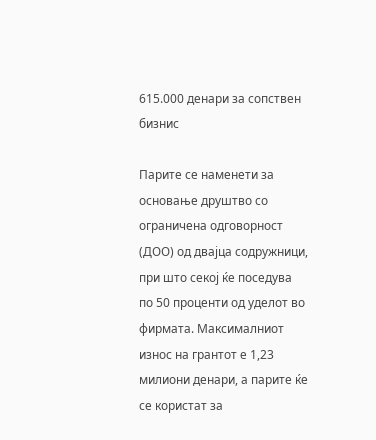615.000 денари за сопствен бизнис

Парите се наменети за основање друштво со ограничена одговорност (ДОО) од двајца содружници, при што секој ќе поседува по 50 проценти од уделот во фирмата. Максималниот износ на грантот е 1,23 милиони денари, а парите ќе се користат за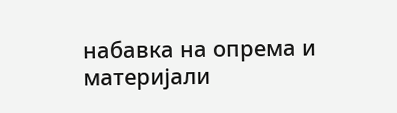набавка на опрема и материјали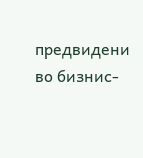предвидени во бизнис-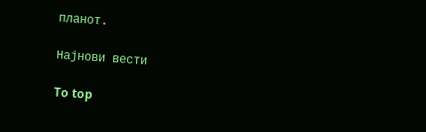планот.

Најнови вести

To top